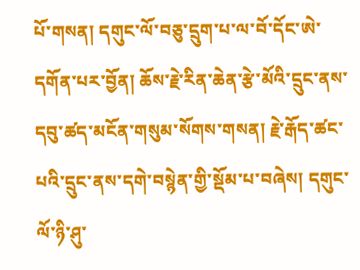པོ་གསན། དགུང་ལོ་བཅུ་དྲུག་པ་ལ་བོ་དོང་ཨེ་དགོན་པར་བྱོན། ཆོས་རྗེ་རིན་ཆེན་རྩེ་མོའི་དྲུང་ནས་དབུ་ཚད་མངོན་གསུམ་སོགས་གསན། རྗེ་རྒོད་ཚང་པའི་དྲུང་ནས་དགེ་བསྙེན་གྱི་སྡོམ་པ་བཞེས། དགུང་ལོ་ཉི་ཤུ་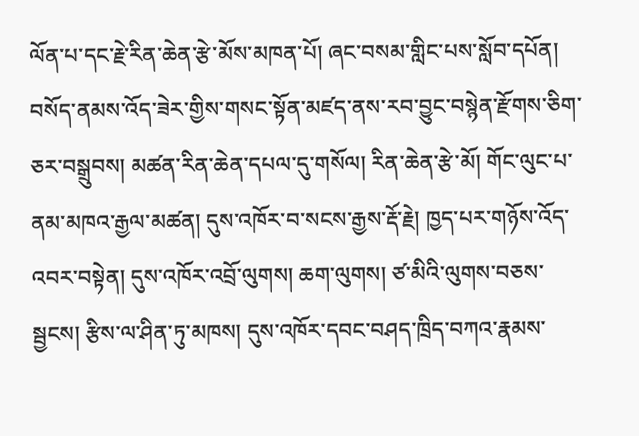ལོན་པ་དང་རྗེ་རིན་ཆེན་རྩེ་མོས་མཁན་པོ། ཞང་བསམ་གླིང་པས་སློབ་དཔོན། བསོད་ནམས་འོད་ཟེར་གྱིས་གསང་སྟོན་མཛད་ནས་རབ་བྱུང་བསྙེན་རྫོགས་ཅིག་ཅར་བསྒྲུབས། མཚན་རིན་ཆེན་དཔལ་དུ་གསོལ། རིན་ཆེན་རྩེ་མོ། གོང་ལུང་པ་ནམ་མཁའ་རྒྱལ་མཚན། དུས་འཁོར་བ་སངས་རྒྱས་རྡོ་རྗེ། ཁྱད་པར་གཉོས་འོད་འབར་བསྟེན། དུས་འཁོར་འབྲོ་ལུགས། ཆག་ལུགས། ཙ་མིའི་ལུགས་བཅས་སྦྱངས། རྩིས་ལ་ཤིན་ཏུ་མཁས། དུས་འཁོར་དབང་བཤད་ཁྲིད་བཀའ་རྣམས་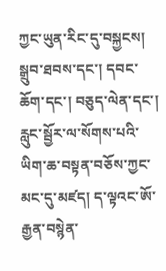ཀྱང་ཡུན་རིང་དུ་བསྐྱངས། སྒྲུབ་ཐབས་དང་། དབང་ཆོག་དང་། བཅུད་ལེན་དང་། རླུང་སྦྱོར་ལ་སོགས་པའི་ཡིག་ཆ་བསྟན་བཅོས་ཀྱང་མང་དུ་མཛད། ད་ལྟའང་ཨོ་རྒྱན་བསྙེན་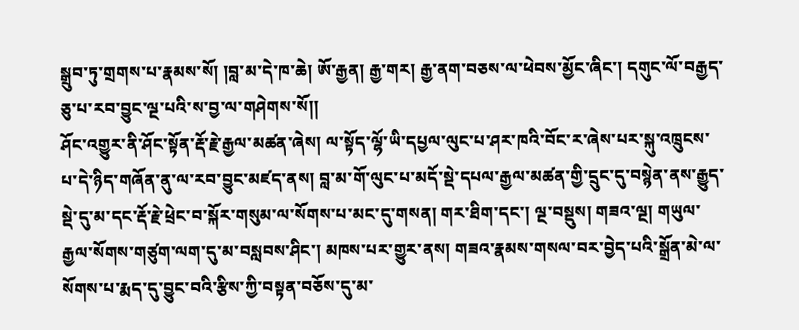སྒྲུབ་ཏུ་གྲགས་པ་རྣམས་སོ། །བླ་མ་དེ་ཁ་ཆེ། ཨོ་རྒྱན། རྒྱ་གར། རྒྱ་ནག་བཅས་ལ་ཕེབས་མྱོང་ཞིང་། དགུང་ལོ་བརྒྱད་ཅུ་པ་རབ་བྱུང་ལྔ་པའི་ས་བྱ་ལ་གཤེགས་སོ།།
ཤོང་འགྱུར་ནི་ཤོང་སྟོན་རྡོ་རྗེ་རྒྱལ་མཚན་ཞེས། ལ་སྟོད་ལྷོ་ཡི་དཔྱལ་ལུང་པ་ཤར་ཁའི་བོང་ར་ཞེས་པར་སྐུ་འཁྲུངས་པ་དེ་ཉིད་གཞོན་ནུ་ལ་རབ་བྱུང་མཛད་ནས། བླ་མ་གོ་ལུང་པ་མདོ་སྡེ་དཔལ་རྒྱལ་མཚན་གྱི་དྲུང་དུ་བསྙེན་ནས་རྒྱུད་སྡེ་དུ་མ་དང་རྡོ་རྗེ་ཕྲེང་བ་སྐོར་གསུམ་ལ་སོགས་པ་མང་དུ་གསན། གར་ཐིག་དང་། ལྔ་བསྡུས། གཟའ་ལྔ། གཡུལ་རྒྱལ་སོགས་གཙུག་ལག་དུ་མ་བསླབས་ཤིང་། མཁས་པར་གྱུར་ནས། གཟའ་རྣམས་གསལ་བར་བྱེད་པའི་སྒྲོན་མེ་ལ་སོགས་པ་རྨད་དུ་བྱུང་བའི་རྩིས་ཀྱི་བསྟན་བཅོས་དུ་མ་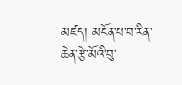མཛད། མངོན་པ་བ་རིན་ཆེན་རྩེ་མོའི་བུ་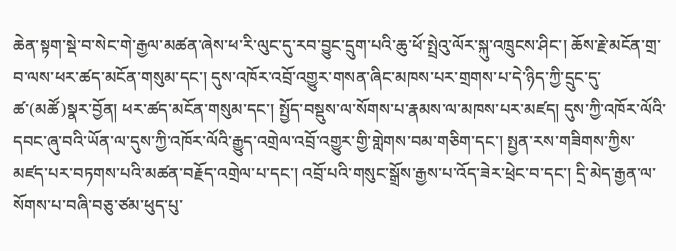ཆེན་སྟག་སྡེ་བ་སེང་གེ་རྒྱལ་མཚན་ཞེས་ཕ་རི་ལུང་དུ་རབ་བྱུང་དྲུག་པའི་ཆུ་ཕོ་སྤྲེའུ་ལོར་སྐུ་འཁྲུངས་ཤིང་། ཆོས་རྗེ་མངོན་གྲ་བ་ལས་ཕར་ཚད་མངོན་གསུམ་དང་། དུས་འཁོར་འབྲོ་འགྱུར་གསན་ཞིང་མཁས་པར་གྲགས་པ་དེ་ཉིད་ཀྱི་དྲུང་དུ་ཚ་(མཚོ)སྣར་བྱོན། ཕར་ཚད་མངོན་གསུམ་དང་། སྤྱོད་བསྡུས་ལ་སོགས་པ་རྣམས་ལ་མཁས་པར་མཛད། དུས་ཀྱི་འཁོར་ལོའི་དབང་ཞུ་བའི་ཡོན་ལ་དུས་ཀྱི་འཁོར་ལོའི་རྒྱུད་འགྲེལ་འབྲོ་འགྱུར་གྱི་གླེགས་བམ་གཅིག་དང་། སྤྱན་རས་གཟིགས་ཀྱིས་མཛད་པར་བཏགས་པའི་མཚན་བརྗོད་འགྲེལ་པ་དང་། འབྲོ་པའི་གསུང་སྒྲོས་རྒྱས་པ་འོད་ཟེར་ཕྲེང་བ་དང་། དྲི་མེད་རྒྱན་ལ་སོགས་པ་བཞི་བཅུ་ཙམ་ཕུད་པུ་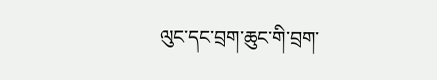ལུང་དང་བྲག་ཆུང་གི་བྲག་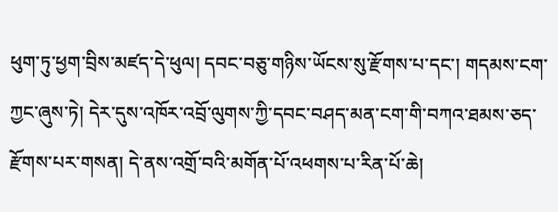ཕུག་ཏུ་ཕྱག་བྲིས་མཛད་དེ་ཕུལ། དབང་བཅུ་གཉིས་ཡོངས་སུ་རྫོགས་པ་དང་། གདམས་ངག་ཀྱང་ཞུས་ཏེ། དེར་དུས་འཁོར་འབྲོ་ལུགས་ཀྱི་དབང་བཤད་མན་ངག་གི་བཀའ་ཐམས་ཅད་རྫོགས་པར་གསན། དེ་ནས་འགྲོ་བའི་མགོན་པོ་འཕགས་པ་རིན་པོ་ཆེ།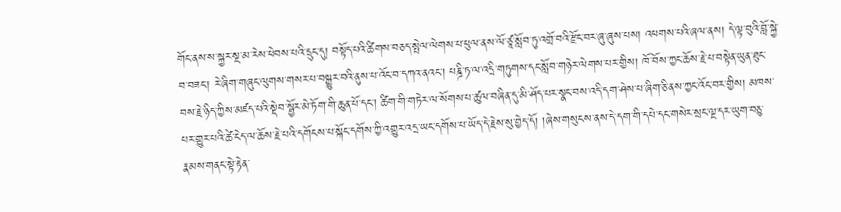གོང་ནས་ས་སྐྱར་སྔ་མ་རེས་ཕེབས་པའི་དྲུང་དུ། བསྟོད་པའི་ཚིགས་བཅད་སྤེལ་ལེགས་པ་ཕུལ་ནས་ལོ་ཙཱ་སློབ་ཏུ་འགྲོ་བའི་རྫོང་བར་ཞུ་ཞུས་པས། འཕགས་པའི་ཞལ་ནས། དེ་ལྟ་བུའི་བློ་སྐྱེ་བ་བཟང་། རེ་ཞིག་གཞུང་ལུགས་གསར་པ་བསྒྱུར་བའི་ནུས་པ་འོང་བ་དཀའ་ནའང་། པཎྜི་ཏ་ལ་འདྲི་གཏུགས་དང་སློབ་གཉེར་ལེགས་པར་གྱིས། ཁོ་བོས་ཀྱང་ཆོས་རྗེ་པ་བསྟེན་ཡུན་ཐུང་བས་རྗེ་ཉིད་ཀྱིས་མཛད་པའི་སྡེབ་སྦྱོར་མེ་ཏོག་གི་ཆུན་པོ་དང་། ཚིག་གི་གཏེར་ལ་སོགས་པ་ཚུལ་བཞིན་དུ་མི་ཤོད་པར་སྣང་བས་འདི་དག་ཤེས་པ་ཞིག་ཅི་ནས་ཀྱང་འོང་བར་གྱིས། མཁས་པར་གྱུར་པའི་ཚེ་ངེད་ལ་ཆོས་རྗེ་པའི་དགོངས་པ་སྐོང་དགོས་ཀྱི་འགྱུར་འདྲ་ཡང་དགོས་པ་ཡོད་དེ་རྗེས་སུ་བྱེད་དོ། །ཞེས་གསུངས་ནས་དེ་དག་གི་དཔེ་དང་གསེར་སྲང་ལྔ་དར་ཡུག་བཅུ་རྣམས་གནང་སྟེ་རྟེན་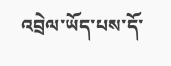འབྲེལ་ཡོད་པས་དོ་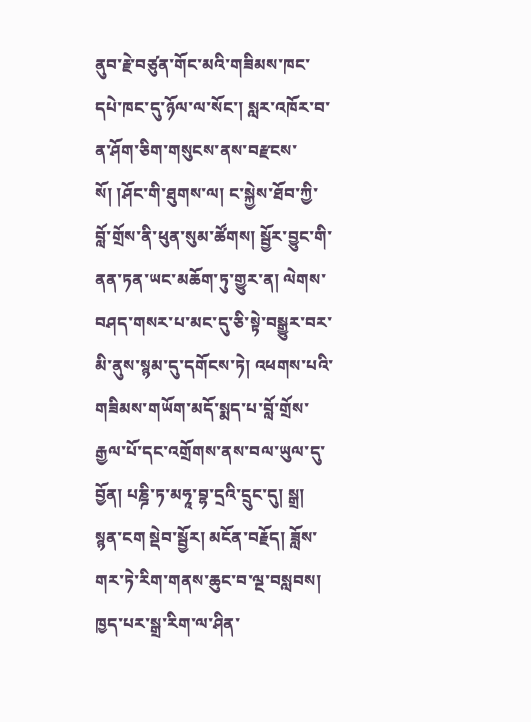ནུབ་རྗེ་བཙུན་གོང་མའི་གཟིམས་ཁང་དཔེ་ཁང་དུ་ཉོལ་ལ་སོང་། སླར་འཁོར་བ་ན་ཤོག་ཅིག་གསུངས་ནས་བརྫངས་སོ། །ཤོང་གི་ཐུགས་ལ། ང་སྐྱེས་ཐོབ་ཀྱི་བློ་གྲོས་ནི་ཕུན་སུམ་ཚོགས། སྦྱོར་བྱུང་གི་ནན་ཏན་ཡང་མཆོག་ཏུ་གྱུར་ན། ལེགས་བཤད་གསར་པ་མང་དུ་ཅི་སྟེ་བསྒྱུར་བར་མི་ནུས་སྙམ་དུ་དགོངས་ཏེ། འཕགས་པའི་གཟིམས་གཡོག་མདོ་སྨད་པ་བློ་གྲོས་རྒྱལ་པོ་དང་འགྲོགས་ནས་བལ་ཡུལ་དུ་བྱོན། པཎྜི་ཏ་མཧཱ་བྷ་དྲའི་དྲུང་དུ། སྒྲ། སྙན་ངག སྡེབ་སྦྱོར། མངོན་བརྗོད། ཟློས་གར་ཏེ་རིག་གནས་ཆུང་བ་ལྔ་བསླབས། ཁྱད་པར་སྒྲ་རིག་ལ་ཤིན་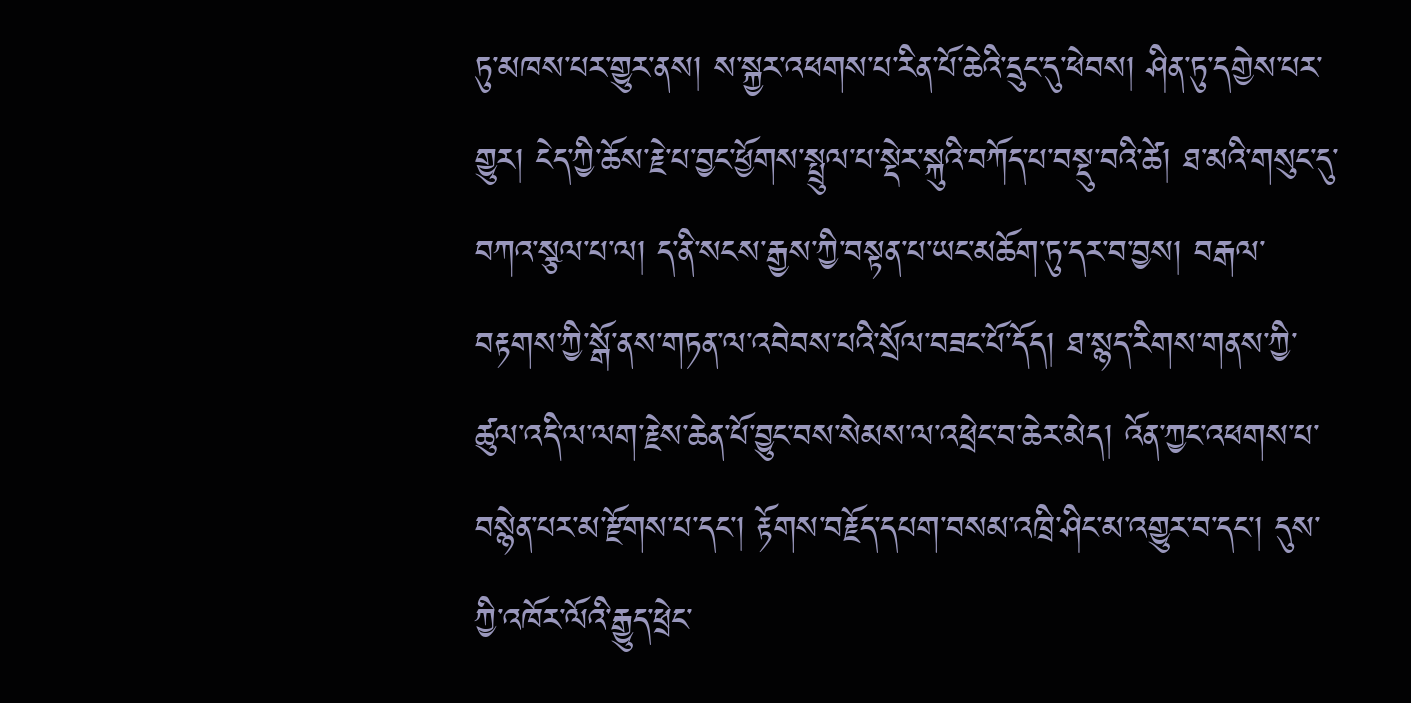ཏུ་མཁས་པར་གྱུར་ནས། ས་སྐྱར་འཕགས་པ་རིན་པོ་ཆེའི་དྲུང་དུ་ཕེབས། ཤིན་ཏུ་དགྱེས་པར་གྱུར། ངེད་ཀྱི་ཆོས་རྗེ་པ་བྱང་ཕྱོགས་སྤྲུལ་པ་སྡེར་སྐུའི་བཀོད་པ་བསྡུ་བའི་ཚེ། ཐ་མའི་གསུང་དུ་བཀའ་སྩལ་པ་ལ། ད་ནི་སངས་རྒྱས་ཀྱི་བསྟན་པ་ཡང་མཆོག་ཏུ་དར་བ་བྱས། བརྒལ་བརྟགས་ཀྱི་སྒོ་ནས་གཏན་ལ་འབེབས་པའི་སྲོལ་བཟང་པོ་དོད། ཐ་སྙད་རིགས་གནས་ཀྱི་ཚུལ་འདི་ལ་ལག་རྗེས་ཆེན་པོ་བྱུང་བས་སེམས་ལ་འཕྲེང་བ་ཆེར་མེད། འོན་ཀྱང་འཕགས་པ་བསྙེན་པར་མ་རྫོགས་པ་དང་། རྟོགས་བརྗོད་དཔག་བསམ་འཁྲི་ཤིང་མ་འགྱུར་བ་དང་། དུས་ཀྱི་འཁོར་ལོའི་རྒྱུད་ཕྲེང་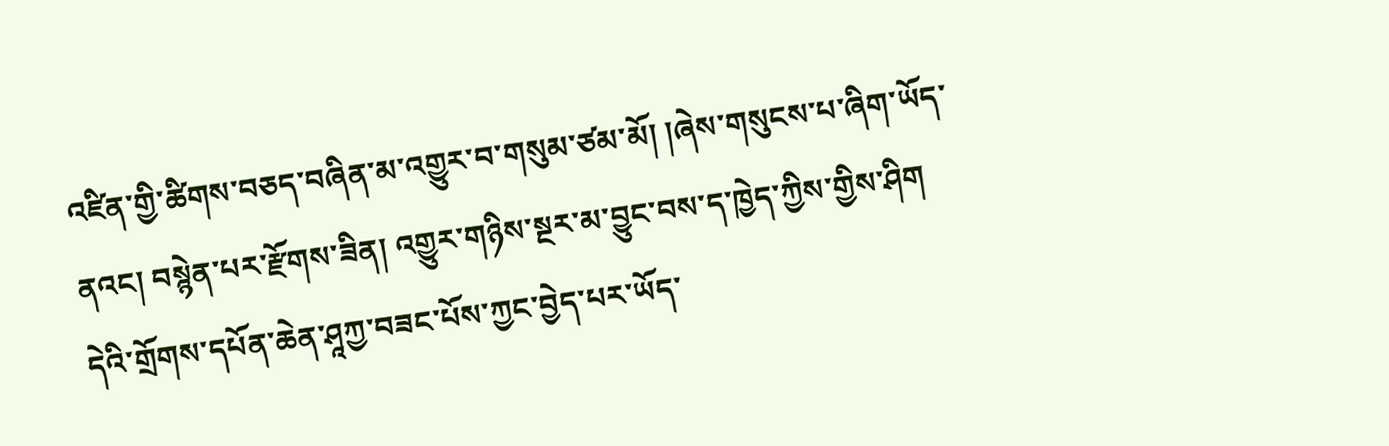འཛིན་གྱི་ཚིགས་བཅད་བཞིན་མ་འགྱུར་བ་གསུམ་ཙམ་མོ། །ཞེས་གསུངས་པ་ཞིག་ཡོད་ནའང། བསྙེན་པར་རྫོགས་ཟིན། འགྱུར་གཉིས་སྔར་མ་བྱུང་བས་ད་ཁྱེད་ཀྱིས་གྱིས་ཤིག དེའི་གྲོགས་དཔོན་ཆེན་ཤཱཀྱ་བཟང་པོས་ཀྱང་བྱེད་པར་ཡོད་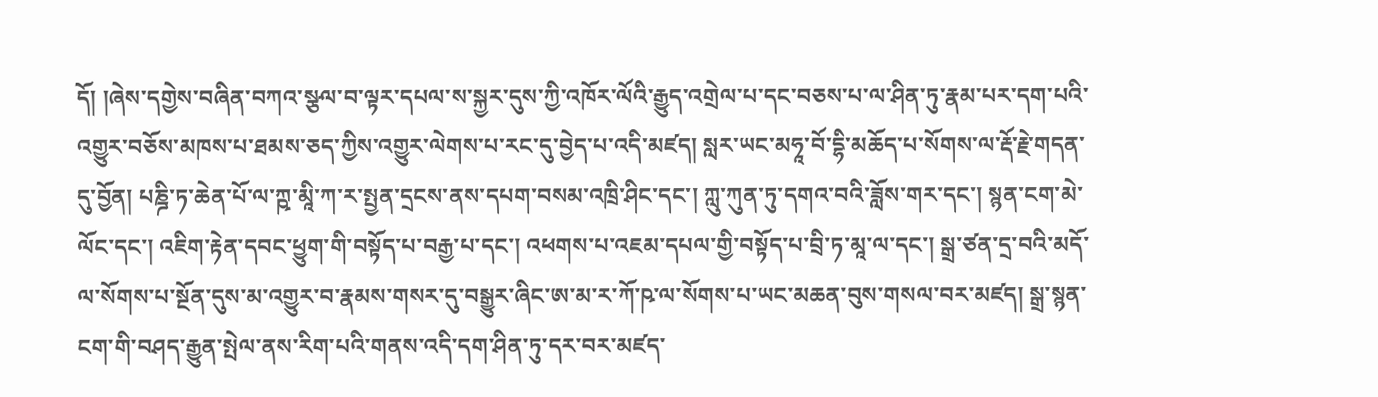དོ། །ཞེས་དགྱེས་བཞིན་བཀའ་སྩལ་བ་ལྟར་དཔལ་ས་སྐྱར་དུས་ཀྱི་འཁོར་ལོའི་རྒྱུད་འགྲེལ་པ་དང་བཅས་པ་ལ་ཤིན་ཏུ་རྣམ་པར་དག་པའི་འགྱུར་བཅོས་མཁས་པ་ཐམས་ཅད་ཀྱིས་འགྱུར་ལེགས་པ་རང་དུ་བྱེད་པ་འདི་མཛད། སླར་ཡང་མཧཱ་བོ་དྷི་མཆོད་པ་སོགས་ལ་རྡོ་རྗེ་གདན་དུ་བྱོན། པཎྜི་ཏ་ཆེན་པོ་ལ་ཀྵ་མཱི་ཀ་ར་སྤྱན་དྲངས་ནས་དཔག་བསམ་འཁྲི་ཤིང་དང་། ཀླུ་ཀུན་ཏུ་དགའ་བའི་ཟློས་གར་དང་། སྙན་ངག་མེ་ལོང་དང་། འཇིག་རྟེན་དབང་ཕྱུག་གི་བསྟོད་པ་བརྒྱ་པ་དང་། འཕགས་པ་འཇམ་དཔལ་གྱི་བསྟོད་པ་བྲི་ཏ་མཱ་ལ་དང་། སྒྲ་ཙན་དྲ་བའི་མདོ་ལ་སོགས་པ་སྔོན་དུས་མ་འགྱུར་བ་རྣམས་གསར་དུ་བསྒྱུར་ཞིང་ཨ་མ་ར་ཀོ་ཥ་ལ་སོགས་པ་ཡང་མཆན་བུས་གསལ་བར་མཛད། སྒྲ་སྙན་ངག་གི་བཤད་རྒྱུན་སྤེལ་ནས་རིག་པའི་གནས་འདི་དག་ཤིན་ཏུ་དར་བར་མཛད་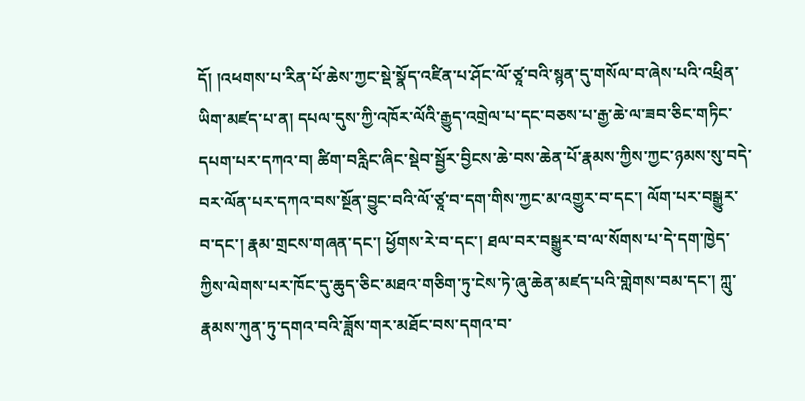དོ། །འཕགས་པ་རིན་པོ་ཆེས་ཀྱང་སྡེ་སྣོད་འཛིན་པ་ཤོང་ལོ་ཙཱ་བའི་སྙན་དུ་གསོལ་བ་ཞེས་པའི་འཕྲིན་ཡིག་མཛད་པ་ན། དཔལ་དུས་ཀྱི་འཁོར་ལོའི་རྒྱུད་འགྲེལ་པ་དང་བཅས་པ་རྒྱ་ཆེ་ལ་ཟབ་ཅིང་གཏིང་དཔག་པར་དཀའ་བ། ཚིག་བརླིང་ཞིང་སྡེབ་སྦྱོར་བྱིངས་ཆེ་བས་ཆེན་པོ་རྣམས་ཀྱིས་ཀྱང་ཉམས་སུ་བདེ་བར་ལོན་པར་དཀའ་བས་སྔོན་བྱུང་བའི་ལོ་ཙཱ་བ་དག་གིས་ཀྱང་མ་འགྱུར་བ་དང་། ལོག་པར་བསྒྱུར་བ་དང་། རྣམ་གྲངས་གཞན་དང་། ཕྱོགས་རེ་བ་དང་། ཐལ་བར་བསྒྱུར་བ་ལ་སོགས་པ་དེ་དག་ཁྱེད་ཀྱིས་ལེགས་པར་ཁོང་དུ་ཆུད་ཅིང་མཐའ་གཅིག་ཏུ་ངེས་ཏེ་ཞུ་ཆེན་མཛད་པའི་གླེགས་བམ་དང་། ཀླུ་རྣམས་ཀུན་ཏུ་དགའ་བའི་ཟློས་གར་མཐོང་བས་དགའ་བ་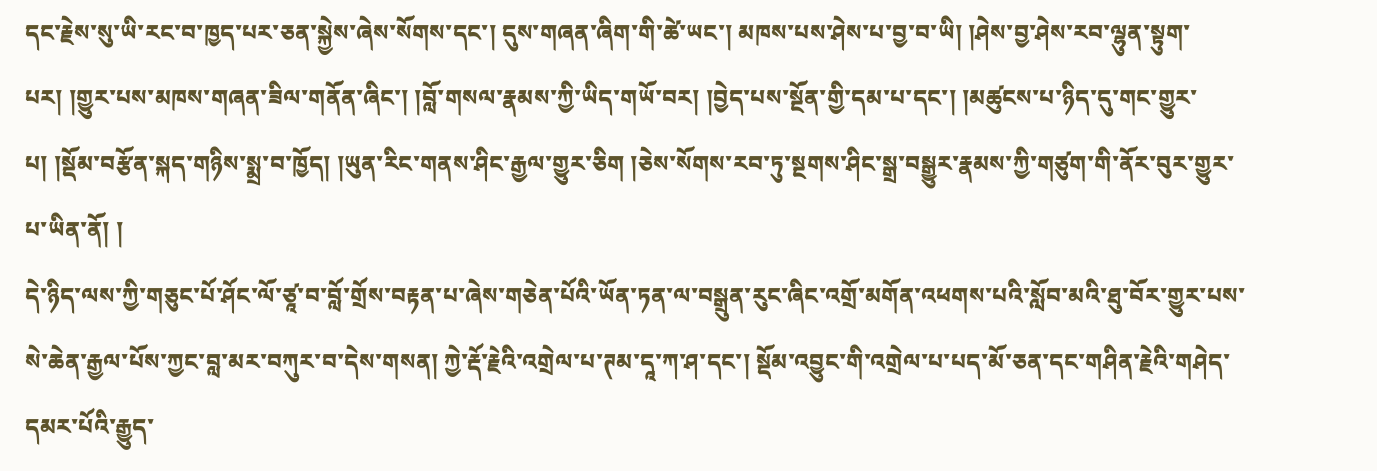དང་རྗེས་སུ་ཡི་རང་བ་ཁྱད་པར་ཅན་སྐྱེས་ཞེས་སོགས་དང་། དུས་གཞན་ཞིག་གི་ཚེ་ཡང་། མཁས་པས་ཤེས་པ་བྱ་བ་ཡི། །ཤེས་བྱ་ཤེས་རབ་ལྷུན་སྟུག་པར། །གྱུར་པས་མཁས་གཞན་ཟིལ་གནོན་ཞིང་། །བློ་གསལ་རྣམས་ཀྱི་ཡིད་གཡོ་བར། །བྱེད་པས་སྔོན་གྱི་དམ་པ་དང་། །མཚུངས་པ་ཉིད་དུ་གང་གྱུར་པ། །སྡོམ་བརྩོན་སྐད་གཉིས་སྨྲ་བ་ཁྱོད། །ཡུན་རིང་གནས་ཤིང་རྒྱལ་གྱུར་ཅིག །ཅེས་སོགས་རབ་ཏུ་སྔགས་ཤིང་སྒྲ་བསྒྱུར་རྣམས་ཀྱི་གཙུག་གི་ནོར་བུར་གྱུར་པ་ཡིན་ནོ། །
དེ་ཉིད་ལས་ཀྱི་གཅུང་པོ་ཤོང་ལོ་ཙཱ་བ་བློ་གྲོས་བརྟན་པ་ཞེས་གཅེན་པོའི་ཡོན་ཏན་ལ་བསྒྲུན་རུང་ཞིང་འགྲོ་མགོན་འཕགས་པའི་སློབ་མའི་ཐུ་བོར་གྱུར་པས་སེ་ཆེན་རྒྱལ་པོས་ཀྱང་བླ་མར་བཀུར་བ་དེས་གསན། ཀྱེ་རྡོ་རྗེའི་འགྲེལ་པ་ཊམ་དཱ་ཀ་ཤ་དང་། སྡོམ་འབྱུང་གི་འགྲེལ་པ་པད་མོ་ཅན་དང་གཤིན་རྗེའི་གཤེད་དམར་པོའི་རྒྱུད་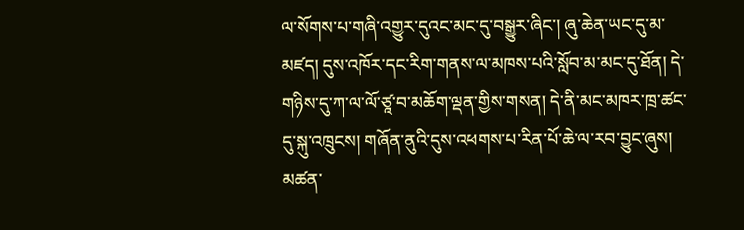ལ་སོགས་པ་གཞི་འགྱུར་དུའང་མང་དུ་བསྒྱུར་ཞིང་། ཞུ་ཆེན་ཡང་དུ་མ་མཛད། དུས་འཁོར་དང་རིག་གནས་ལ་མཁས་པའི་སློབ་མ་མང་དུ་ཐོན། དེ་གཉིས་དུ་ཀ་ལ་ལོ་ཙཱ་བ་མཆོག་ལྡན་གྱིས་གསན། དེ་ནི་མང་མཁར་ཁྲ་ཚང་དུ་སྐུ་འཁྲུངས། གཞོན་ནུའི་དུས་འཕགས་པ་རིན་པོ་ཆེ་ལ་རབ་བྱུང་ཞུས། མཚན་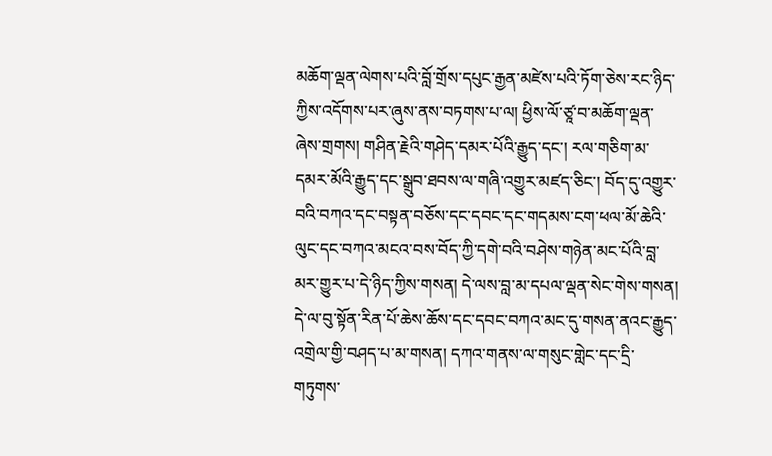མཆོག་ལྡན་ལེགས་པའི་བློ་གྲོས་དཔུང་རྒྱན་མཛེས་པའི་ཏོག་ཅེས་རང་ཉིད་ཀྱིས་འདོགས་པར་ཞུས་ནས་བཏགས་པ་ལ། ཕྱིས་ལོ་ཙཱ་བ་མཆོག་ལྡན་ཞེས་གྲགས། གཤིན་རྗེའི་གཤེད་དམར་པོའི་རྒྱུད་དང་། རལ་གཅིག་མ་དམར་མོའི་རྒྱུད་དང་སྒྲུབ་ཐབས་ལ་གཞི་འགྱུར་མཛད་ཅིང་། བོད་དུ་འགྱུར་བའི་བཀའ་དང་བསྟན་བཅོས་དང་དབང་དང་གདམས་ངག་ཕལ་མོ་ཆེའི་ལུང་དང་བཀའ་མངའ་བས་བོད་ཀྱི་དགེ་བའི་བཤེས་གཉེན་མང་པོའི་བླ་མར་གྱུར་པ་དེ་ཉིད་ཀྱིས་གསན། དེ་ལས་བླ་མ་དཔལ་ལྡན་སེང་གེས་གསན། དེ་ལ་བུ་སྟོན་རིན་པོ་ཆེས་ཆོས་དང་དབང་བཀའ་མང་དུ་གསན་ནའང་རྒྱུད་འགྲེལ་གྱི་བཤད་པ་མ་གསན། དཀའ་གནས་ལ་གསུང་གླེང་དང་དྲི་གཏུགས་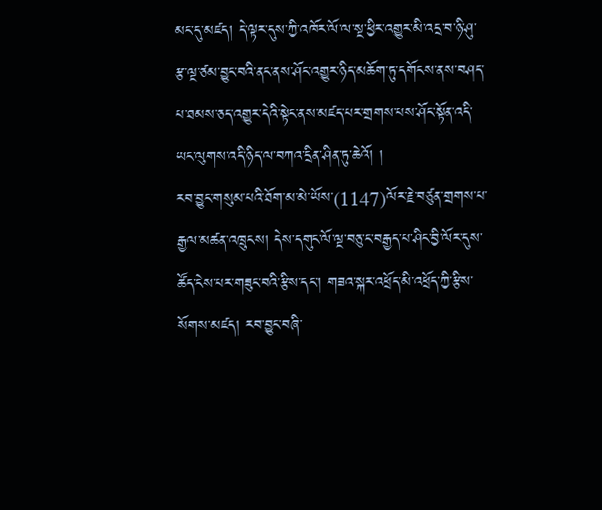མང་དུ་མཛད། དེ་ལྟར་དུས་ཀྱི་འཁོར་ལོ་ལ་སྔ་ཕྱིར་འགྱུར་མི་འདྲ་བ་ཉི་ཤུ་རྩ་ལྔ་ཙམ་བྱུང་བའི་ནང་ནས་ཤོང་འགྱུར་ཉིད་མཆོག་ཏུ་དགོངས་ནས་བཤད་པ་ཐམས་ཅད་འགྱུར་དེའི་སྟེང་ནས་མཛད་པར་གྲགས་པས་ཤོང་སྟོན་འདི་ཡང་ལུགས་འདི་ཉིད་ལ་བཀའ་དྲིན་ཤིན་ཏུ་ཆེའོ། །
རབ་བྱུང་གསུམ་པའི་ཐོག་མ་མེ་ཡོས་(1147)ལོར་རྗེ་བཙུན་གྲགས་པ་རྒྱལ་མཚན་འཁྲུངས། དེས་དགུང་ལོ་ལྔ་བཅུ་ང་བརྒྱད་པ་ཤིང་བྱི་ལོར་དུས་ཚོད་ངེས་པར་གཟུང་བའི་རྩིས་དང་། གཟའ་སྐར་འཕྲོད་མི་འཕྲོད་ཀྱི་རྩིས་སོགས་མཛད། རབ་བྱུང་བཞི་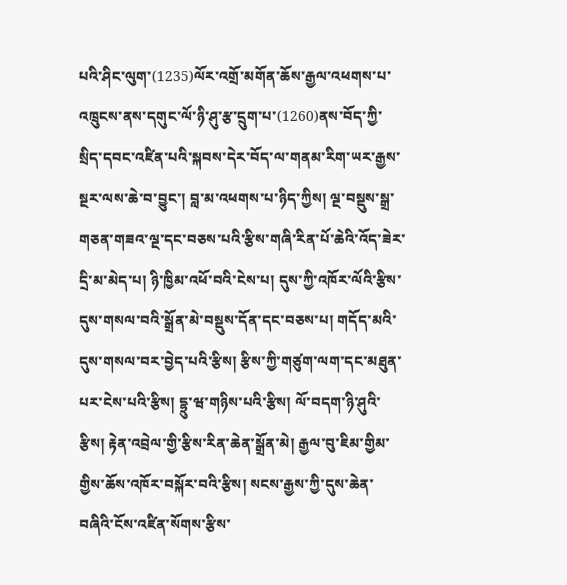པའི་ཤིང་ལུག་(1235)ལོར་འགྲོ་མགོན་ཆོས་རྒྱལ་འཕགས་པ་འཁྲུངས་ནས་དགུང་ལོ་ཉི་ཤུ་རྩ་དྲུག་པ་(1260)ནས་བོད་ཀྱི་སྲིད་དབང་འཛིན་པའི་སྐབས་དེར་བོད་ལ་གནམ་རིག་ཡར་རྒྱས་སྔར་ལས་ཆེ་བ་བྱུང་། བླ་མ་འཕགས་པ་ཉིད་ཀྱིས། ལྔ་བསྡུས་སྒྲ་གཅན་གཟའ་ལྔ་དང་བཅས་པའི་རྩིས་གཞི་རིན་པོ་ཆེའི་འོད་ཟེར་དྲི་མ་མེད་པ། ཉི་ཁྱིམ་འཕོ་བའི་ངེས་པ། དུས་ཀྱི་འཁོར་ལོའི་རྩིས་དུས་གསལ་བའི་སྒྲོན་མེ་བསྡུས་དོན་དང་བཅས་པ། གདོད་མའི་དུས་གསལ་བར་བྱེད་པའི་རྩིས། རྩིས་ཀྱི་གཙུག་ལག་དང་མཐུན་པར་ངེས་པའི་རྩིས། དྷྲུ་ཝ་གཉིས་པའི་རྩིས། ལོ་བདག་ཉི་ཤུའི་རྩིས། རྟེན་འབྲེལ་གྱི་རྩིས་རིན་ཆེན་སྒྲོན་མེ། རྒྱལ་བུ་ཇིམ་གྱིམ་གྱིས་ཆོས་འཁོར་བསྐོར་བའི་རྩིས། སངས་རྒྱས་ཀྱི་དུས་ཆེན་བཞིའི་ངོས་འཛིན་སོགས་རྩིས་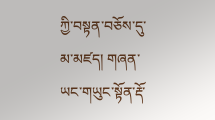ཀྱི་བསྟན་བཅོས་དུ་མ་མཛད། གཞན་ཡང་གཡུང་སྟོན་རྡོ་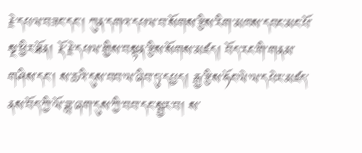རྗེ་དཔལ་བཟང་དང་། ཀུན་དགའ་དཔལ་བ་སོགས་རྩིས་རིག་མཁས་དབང་མང་པོ་སྔ་ཕྱིར་ཐོན། རྡོ་རྗེ་དཔལ་གྱིས་བསྟན་རྩིས་སོགས་མཛད། བོད་རང་གི་གནམ་གཤིས་དང་། ས་ཆའི་དུས་བབ་ལ་ཞིབ་ཏུ་དཔྱད། རྒྱ་རྩིས་ཧོང་ལེ་ལ་དཔེར་མཛད་ནས་བོད་ཀྱི་ལོ་ཟླ་ཞག་དུས་ཀྱི་བབ་དང་སྦྱར་བ། ས་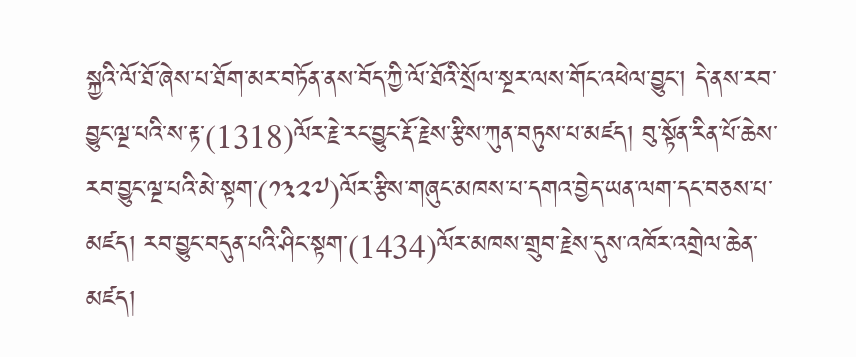སྐྱའི་ལོ་ཐོ་ཞེས་པ་ཐོག་མར་བཏོན་ནས་བོད་ཀྱི་ལོ་ཐོའི་སྲོལ་སྔར་ལས་གོང་འཕེལ་བྱུང་། དེ་ནས་རབ་བྱུང་ལྔ་པའི་ས་རྟ་(1318)ལོར་རྗེ་རང་བྱུང་རྡོ་རྗེས་རྩིས་ཀུན་བཏུས་པ་མཛད། བུ་སྟོན་རིན་པོ་ཆེས་རབ་བྱུང་ལྔ་པའི་མེ་སྟག་(༡༣༢༧)ལོར་རྩིས་གཞུང་མཁས་པ་དགའ་བྱེད་ཡན་ལག་དང་བཅས་པ་མཛད། རབ་བྱུང་བདུན་པའི་ཤིང་སྟག་(1434)ལོར་མཁས་གྲུབ་རྗེས་དུས་འཁོར་འགྲེལ་ཆེན་མཛད།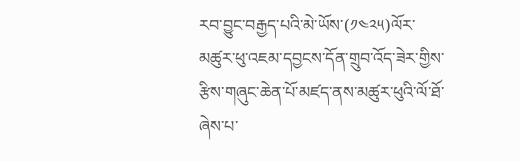རབ་བྱུང་བརྒྱད་པའི་མེ་ཡོས་(༡༤༢༥)ལོར་མཚུར་ཕུ་འཇམ་དབྱངས་དོན་གྲུབ་འོད་ཟེར་གྱིས་རྩིས་གཞུང་ཆེན་པོ་མཛད་ནས་མཚུར་ཕུའི་ལོ་ཐོ་ཞེས་པ་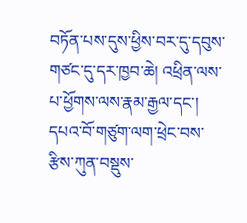བཏོན་པས་དུས་ཕྱིས་བར་དུ་དབུས་གཙང་དུ་དར་ཁྱབ་ཆེ། འཕྲིན་ལས་པ་ཕྱོགས་ལས་རྣམ་རྒྱལ་དང་། དཔའ་བོ་གཙུག་ལག་ཕྲེང་བས་རྩིས་ཀུན་བསྡུས་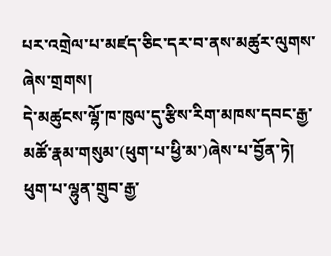པར་འགྲེལ་པ་མཛད་ཅིང་དར་བ་ནས་མཚུར་ལུགས་ཞེས་གྲགས།
དེ་མཚུངས་ལྷོ་ཁ་ཁུལ་དུ་རྩིས་རིག་མཁས་དབང་རྒྱ་མཚོ་རྣམ་གསུམ་(ཕུག་པ་ཕྱི་མ་)ཞེས་པ་བྱོན་ཏེ། ཕུག་པ་ལྷུན་གྲུབ་རྒྱ་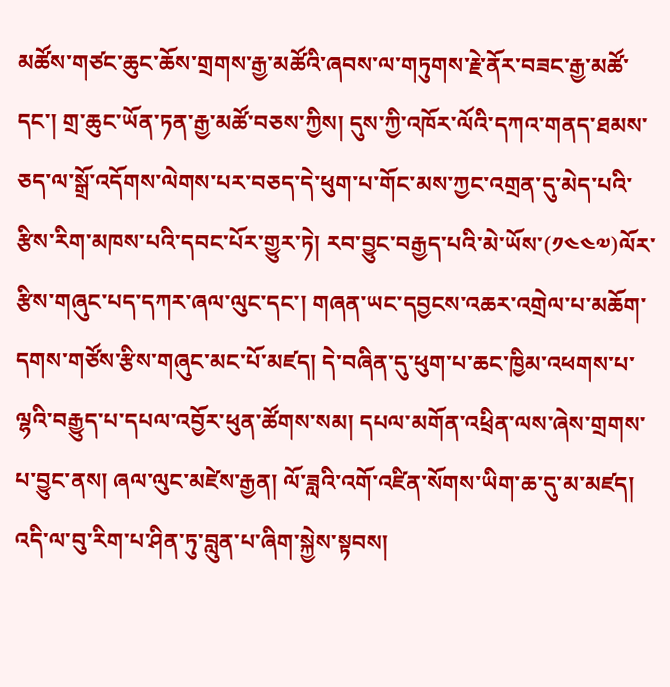མཚོས་གཙང་ཆུང་ཆོས་གྲགས་རྒྱ་མཚོའི་ཞབས་ལ་གཏུགས་རྗེ་ནོར་བཟང་རྒྱ་མཚོ་དང་། གྲ་ཆུང་ཡོན་ཏན་རྒྱ་མཚོ་བཅས་ཀྱིས། དུས་ཀྱི་འཁོར་ལོའི་དཀའ་གནད་ཐམས་ཅད་ལ་སྒྲོ་འདོགས་ལེགས་པར་བཅད་དེ་ཕུག་པ་གོང་མས་ཀྱང་འགྲན་དུ་མེད་པའི་རྩིས་རིག་མཁས་པའི་དབང་པོར་གྱུར་ཏེ། རབ་བྱུང་བརྒྱད་པའི་མེ་ཡོས་(༡༤༤༧)ལོར་རྩིས་གཞུང་པད་དཀར་ཞལ་ལུང་དང་། གཞན་ཡང་དབྱངས་འཆར་འགྲེལ་པ་མཆོག་དགས་གཙོས་རྩིས་གཞུང་མང་པོ་མཛད། དེ་བཞིན་དུ་ཕུག་པ་ཆང་ཁྱིམ་འཕགས་པ་ལྷའི་བརྒྱུད་པ་དཔལ་འབྱོར་ཕུན་ཚོགས་སམ། དཔལ་མགོན་འཕྲིན་ལས་ཞེས་གྲགས་པ་བྱུང་ནས། ཞལ་ལུང་མཛེས་རྒྱན། ལོ་ཟླའི་འགོ་འཛིན་སོགས་ཡིག་ཆ་དུ་མ་མཛད། འདི་ལ་བུ་རིག་པ་ཤིན་ཏུ་བླུན་པ་ཞིག་སྐྱེས་སྟབས།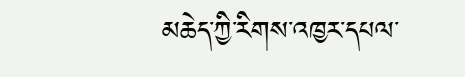མཆེད་ཀྱི་རིགས་འཁྱར་དཔལ་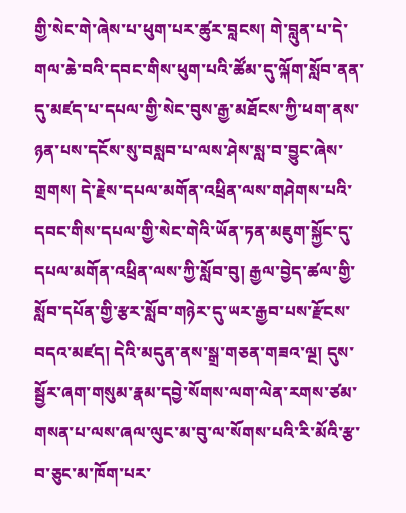གྱི་སེང་གེ་ཞེས་པ་ཕུག་པར་ཚུར་བླངས། གེ་བླུན་པ་དེ་གལ་ཆེ་བའི་དབང་གིས་ཕུག་པའི་ཚོམ་དུ་ལྐོག་སློབ་ནན་དུ་མཛད་པ་དཔལ་གྱི་སེང་བུས་རྒྱ་མཐོངས་ཀྱི་ཕག་ནས་ཉན་པས་དངོས་སུ་བསླབ་པ་ལས་ཤེས་སླ་བ་བྱུང་ཞེས་གྲགས། དེ་རྗེས་དཔལ་མགོན་འཕྲིན་ལས་གཤེགས་པའི་དབང་གིས་དཔལ་གྱི་སེང་གེའི་ཡོན་ཏན་མཇུག་སྐྱོང་དུ་དཔལ་མགོན་འཕྲིན་ལས་ཀྱི་སློབ་བུ། རྒྱལ་བྱེད་ཚལ་གྱི་སློབ་དཔོན་གྱི་རྩར་སློབ་གཉེར་དུ་ཡར་རྒྱབ་པས་རྫོངས་བདའ་མཛད། དེའི་མདུན་ནས་སྒྲ་གཅན་གཟའ་ལྔ། དུས་སྦྱོར་ཞག་གསུམ་རྣམ་དབྱེ་སོགས་ལག་ལེན་རགས་ཙམ་གསན་པ་ལས་ཞལ་ལུང་མ་བུ་ལ་སོགས་པའི་རི་མོའི་རྩ་བ་ཅུང་མ་ཁོག་པར་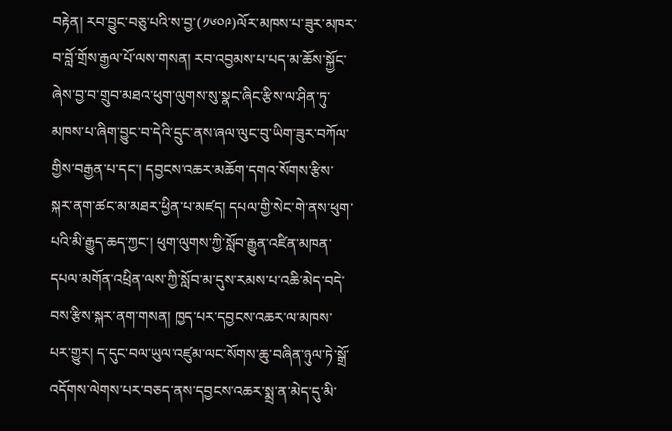བརྟེན། རབ་བྱུང་བཅུ་པའི་ས་བྱ་(༡༦༠༩)ལོར་མཁས་པ་ཟུར་མཁར་བ་བློ་གྲོས་རྒྱལ་པོ་ལས་གསན། རབ་འབྱམས་པ་པད་མ་ཆོས་སྐྱོང་ཞེས་བྱ་བ་གྲུབ་མཐའ་ཕུག་ལུགས་སུ་སྣང་ཞིང་རྩིས་ལ་ཤིན་ཏུ་མཁས་པ་ཞིག་བྱུང་བ་དེའི་དྲུང་ནས་ཞལ་ལུང་བུ་ཡིག་ཟུར་བཀོལ་གྱིས་བརྒྱན་པ་དང་། དབྱངས་འཆར་མཆོག་དགའ་སོགས་རྩིས་སྐར་ནག་ཚང་མ་མཐར་ཕྱིན་པ་མཛད། དཔལ་གྱི་སེང་གེ་ནས་ཕུག་པའི་མི་རྒྱུད་ཆད་ཀྱང་། ཕུག་ལུགས་ཀྱི་སློབ་རྒྱུན་འཛིན་མཁན་དཔལ་མགོན་འཕྲིན་ལས་ཀྱི་སློབ་མ་དུས་རམས་པ་འཆི་མེད་བདེ་བས་རྩིས་སྐར་ནག་གསན། ཁྱད་པར་དབྱངས་འཆར་ལ་མཁས་པར་གྱུར། ད་དུང་བལ་ཡུལ་འཛུམ་ལང་སོགས་ཆུ་བཞིན་ཉུལ་ཏེ་སྒྲོ་འདོགས་ལེགས་པར་བཅད་ནས་དབྱངས་འཆར་སྨྲ་ན་མེད་དུ་མི་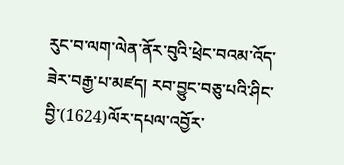རུང་བ་ལག་ལེན་ནོར་བུའི་ཕྲེང་བའམ་འོད་ཟེར་བརྒྱ་པ་མཛད། རབ་བྱུང་བཅུ་པའི་ཤིང་བྱི་(1624)ལོར་དཔལ་འབྱོར་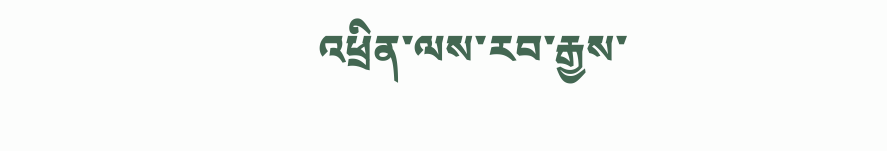འཕྲིན་ལས་རབ་རྒྱས་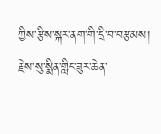ཀྱིས་རྩིས་སྐར་ནག་གི་དྲི་བ་བརྩམས། རྗེས་སུ་སྨིན་གླིང་ཟུར་ཆེན་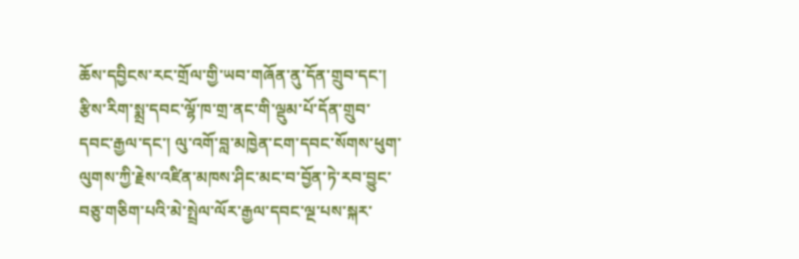ཆོས་དབྱིངས་རང་གྲོལ་གྱི་ཡབ་གཞོན་ནུ་དོན་གྲུབ་དང་། རྩིས་རིག་སྨྲ་དབང་ལྷོ་ཁ་གྲ་ནང་གི་ལྡུམ་པོ་དོན་གྲུབ་དབང་རྒྱལ་དང་། ལུ་འགོ་བླ་མཁྱེན་ངག་དབང་སོགས་ཕུག་ལུགས་ཀྱི་རྗེས་འཛིན་མཁས་ཤིང་མང་བ་བྱོན་ཏེ་རབ་བྱུང་བཅུ་གཅིག་པའི་མེ་སྤྲེལ་ལོར་རྒྱལ་དབང་ལྔ་པས་སྐར་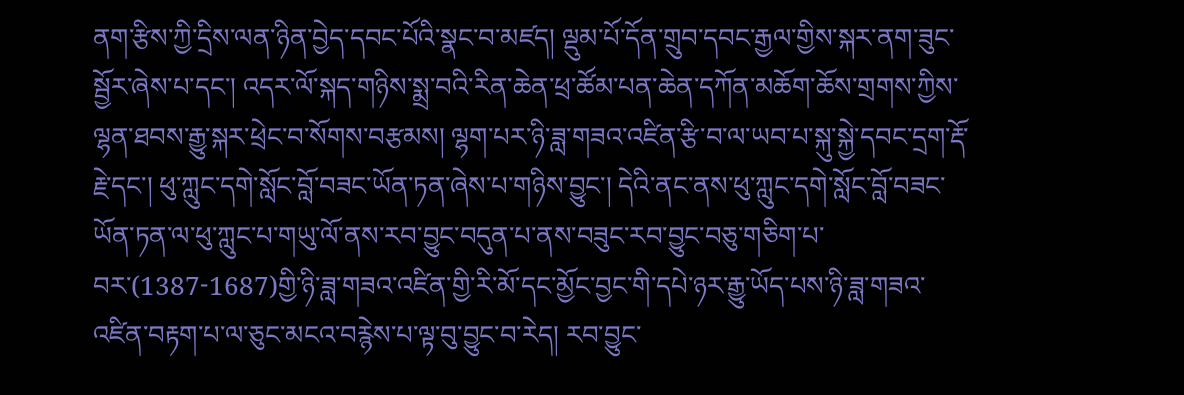ནག་རྩིས་ཀྱི་དྲིས་ལན་ཉིན་བྱེད་དབང་པོའི་སྣང་བ་མཛད། ལྡུམ་པོ་དོན་གྲུབ་དབང་རྒྱལ་གྱིས་སྐར་ནག་ཟུང་སྦྱོར་ཞེས་པ་དང་། འདར་ལོ་སྐད་གཉིས་སྨྲ་བའི་རིན་ཆེན་ཕྲ་ཚོམ་པན་ཆེན་དཀོན་མཆོག་ཆོས་གྲགས་ཀྱིས་ལྷན་ཐབས་རྒྱུ་སྐར་ཕྲེང་བ་སོགས་བརྩམས། ལྷག་པར་ཉི་ཟླ་གཟའ་འཛིན་རྩི་བ་ལ་ཡབ་པ་སྐུ་སྐྱེ་དབང་དྲག་རྡོ་རྗེ་དང་། ཕུ་ཀླུང་དགེ་སློང་བློ་བཟང་ཡོན་ཏན་ཞེས་པ་གཉིས་བྱུང་། དེའི་ནང་ནས་ཕུ་ཀླུང་དགེ་སློང་བློ་བཟང་ཡོན་ཏན་ལ་ཕུ་ཀླུང་པ་གཡུ་ལོ་ནས་རབ་བྱུང་བདུན་པ་ནས་བཟུང་རབ་བྱུང་བཅུ་གཅིག་པ་བར་(1387-1687)གྱི་ཉི་ཟླ་གཟའ་འཛིན་གྱི་རི་མོ་དང་མྱོང་བྱང་གི་དཔེ་ཉར་རྒྱུ་ཡོད་པས་ཉི་ཟླ་གཟའ་འཛིན་བརྟག་པ་ལ་ཅུང་མངའ་བརྙེས་པ་ལྟ་བུ་བྱུང་བ་རེད། རབ་བྱུང་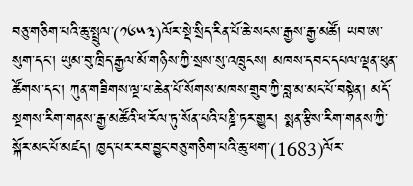བཅུ་གཅིག་པའི་ཆུ་སྤྲུལ་(༡༦༥༣)ལོར་སྡེ་སྲིད་རིན་པོ་ཆེ་སངས་རྒྱས་རྒྱ་མཚོ། ཡབ་ཨ་སུག་དང་། ཡུམ་བུ་ཁྲིད་རྒྱལ་མོ་གཉིས་ཀྱི་སྲས་སུ་འཁྲུངས། མཁས་དབང་དཔལ་ལྡན་ཕུན་ཚོགས་དང་། ཀུན་གཟིགས་ལྔ་པ་ཆེན་པོ་སོགས་མཁས་གྲུབ་ཀྱི་བླ་མ་མང་པོ་བསྟེན། མདོ་སྔགས་རིག་གནས་རྒྱ་མཚོའི་ཕ་རོལ་ཏུ་སོན་པའི་པཎྜི་ཏར་གྱུར། སྨན་རྩིས་རིག་གནས་ཀྱི་སྐོར་མང་པོ་མཛད། ཁྱད་པར་རབ་བྱུང་བཅུ་གཅིག་པའི་ཆུ་ཕག་(1683)ལོར་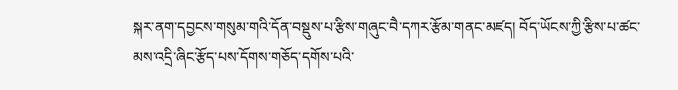སྐར་ནག་དབྱངས་གསུམ་གའི་དོན་བསྡུས་པ་རྩིས་གཞུང་བཻ་དཀར་རྩོམ་གནང་མཛད། བོད་ཡོངས་ཀྱི་རྩིས་པ་ཚང་མས་འདྲི་ཞིང་རྩོད་པས་དོགས་གཅོད་དགོས་པའི་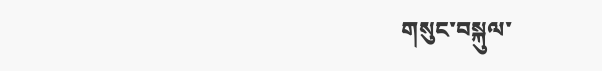གསུང་བསྐུལ་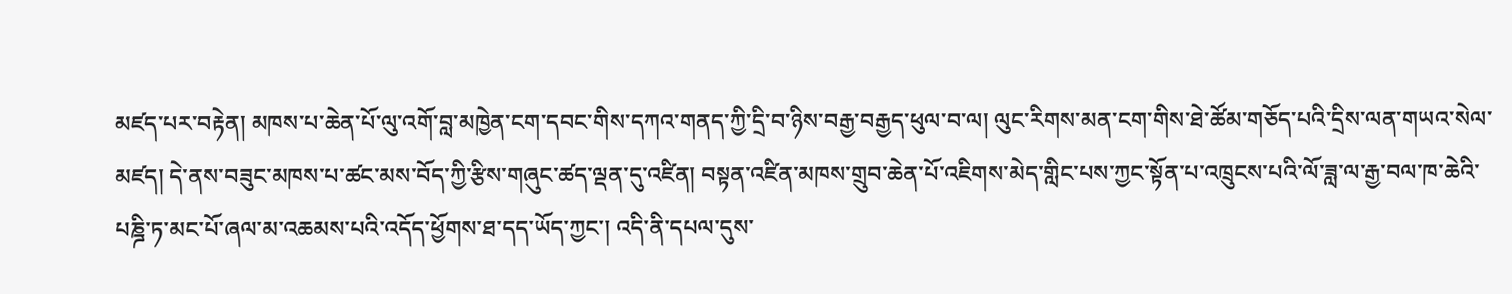མཛད་པར་བརྟེན། མཁས་པ་ཆེན་པོ་ལུ་འགོ་བླ་མཁྱེན་ངག་དབང་གིས་དཀའ་གནད་ཀྱི་དྲི་བ་ཉིས་བརྒྱ་བརྒྱད་ཕུལ་བ་ལ། ལུང་རིགས་མན་ངག་གིས་ཐེ་ཚོམ་གཅོད་པའི་དྲིས་ལན་གཡའ་སེལ་མཛད། དེ་ནས་བཟུང་མཁས་པ་ཚང་མས་བོད་ཀྱི་རྩིས་གཞུང་ཚད་ལྡན་དུ་འཛིན། བསྟན་འཛིན་མཁས་གྲུབ་ཆེན་པོ་འཇིགས་མེད་གླིང་པས་ཀྱང་སྟོན་པ་འཁྲུངས་པའི་ལོ་ཟླ་ལ་རྒྱ་བལ་ཁ་ཆེའི་པཎྜི་ཏ་མང་པོ་ཞལ་མ་འཆམས་པའི་འདོད་ཕྱོགས་ཐ་དད་ཡོད་ཀྱང་། འདི་ནི་དཔལ་དུས་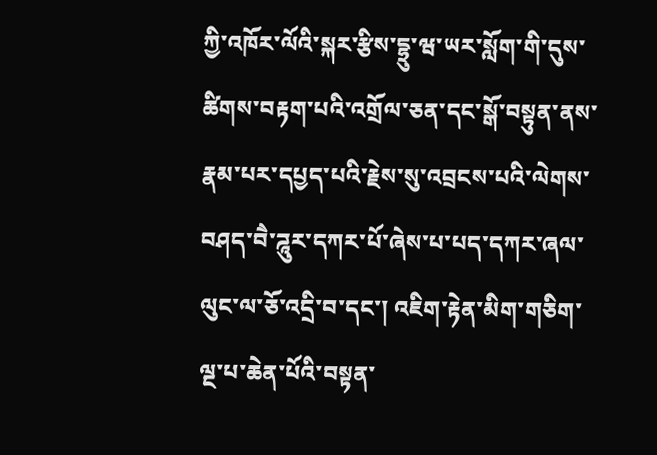ཀྱི་འཁོར་ལོའི་སྐར་རྩིས་དྷྲུ་ཝ་ཡར་སློག་གི་དུས་ཚིགས་བརྟག་པའི་འགྲོལ་ཅན་དང་སྒོ་བསྟུན་ནས་རྣམ་པར་དཔྱད་པའི་རྗེས་སུ་འབྲངས་པའི་ལེགས་བཤད་བཻ་ཌཱུར་དཀར་པོ་ཞེས་པ་པད་དཀར་ཞལ་ལུང་ལ་ཅོ་འདྲི་བ་དང་། འཇིག་རྟེན་མིག་གཅིག་ལྔ་པ་ཆེན་པོའི་བསྟན་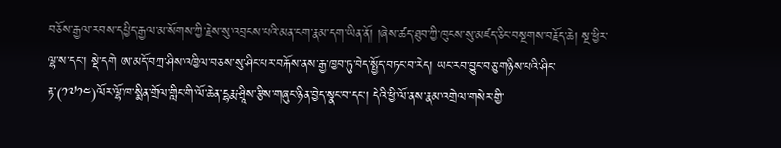བཅོས་རྒྱལ་རབས་དཔྱིད་རྒྱལ་མ་སོགས་ཀྱི་རྗེས་སུ་འབྲངས་པའི་མན་ངག་རྣམ་དག་ཡིན་ནོ། །ཞེས་ཚད་ཐུབ་ཀྱི་ཁུངས་སུ་མཛད་ཅིང་བསྔགས་བརྗོད་ཆེ། སྔ་ཕྱིར་ལྷ་ས་དང་། སྡེ་དགེ ཨ་མདོ་བཀྲ་ཤིས་འཁྱིལ་བཅས་སུ་ཤིང་པར་བརྐོས་ནས་རྒྱ་ཁྱབ་ཏུ་བེད་སྤྱོད་བཏང་བ་རེད། ཡང་རབ་བྱུང་བཅུ་གཉིས་པའི་ཤིང་རྟ་(༡༧༡༤)ལོར་ལྷོ་ཁ་སྨིན་གྲོལ་གླིང་གི་ལོ་ཆེན་དྷརྨ་ཤྲཱིས་རྩིས་གཞུང་ཉིན་བྱེད་སྣང་བ་དང་། དེའི་ཕྱི་ལོ་ནས་རྣམ་འགྲེལ་གསེར་གྱི་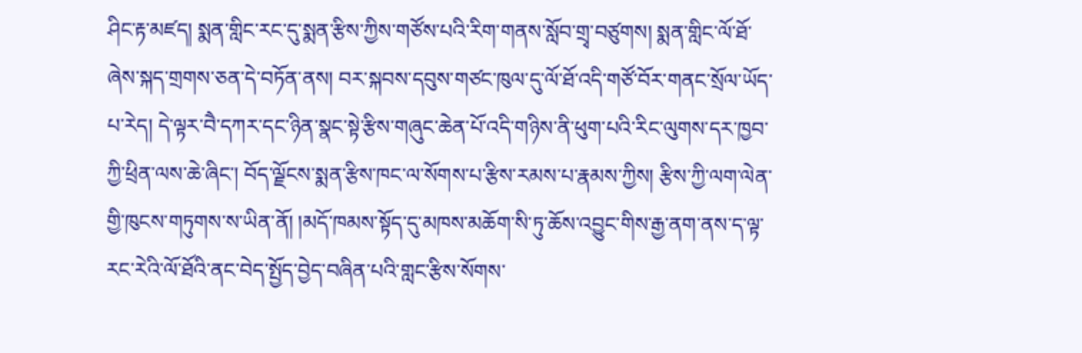ཤིང་རྟ་མཛད། སྨན་གླིང་རང་དུ་སྨན་རྩིས་ཀྱིས་གཙོས་པའི་རིག་གནས་སློབ་གྲྭ་བཙུགས། སྨན་གླིང་ལོ་ཐོ་ཞེས་སྐད་གྲགས་ཅན་དེ་བཏོན་ནས། བར་སྐབས་དབུས་གཙང་ཁུལ་དུ་ལོ་ཐོ་འདི་གཙོ་བོར་གནང་སྲོལ་ཡོད་པ་རེད། དེ་ལྟར་བཻ་དཀར་དང་ཉིན་སྣང་སྟེ་རྩིས་གཞུང་ཆེན་པོ་འདི་གཉིས་ནི་ཕུག་པའི་རིང་ལུགས་དར་ཁྱབ་ཀྱི་ཕྲིན་ལས་ཆེ་ཞིང་། བོད་ལྗོངས་སྨན་རྩིས་ཁང་ལ་སོགས་པ་རྩིས་རམས་པ་རྣམས་ཀྱིས། རྩིས་ཀྱི་ལག་ལེན་གྱི་ཁུངས་གཏུགས་ས་ཡིན་ནོ། །མདོ་ཁམས་སྟོད་དུ་མཁས་མཆོག་སི་ཏུ་ཆོས་འབྱུང་གིས་རྒྱ་ནག་ནས་ད་ལྟ་རང་རེའི་ལོ་ཐོའི་ནང་བེད་སྤྱོད་བྱེད་བཞིན་པའི་གླང་རྩིས་སོགས་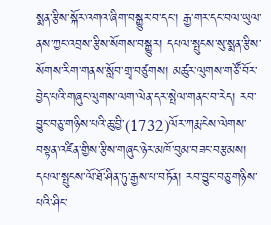སྨན་རྩིས་སྐོར་འགའ་ཞིག་བསྒྱུར་བ་དང་། རྒྱ་གར་དང་བལ་ཡུལ་ནས་ཀྱང་འབྲས་རྩིས་སོགས་བསྒྱུར། དཔལ་སྤུངས་སུ་སྨན་རྩིས་སོགས་རིག་གནས་སློབ་གྲྭ་བཙུགས། མཚུར་ལུགས་གཙོ་བོར་བྱེད་པའི་གཞུང་ལུགས་ལག་ལེན་དར་སྤེལ་གནང་བ་རེད། རབ་བྱུང་བཅུ་གཉིས་པའི་ཆུ་བྱི་(1732)ལོར་ཀརྨ་ངེས་ལེགས་བསྟན་འཛིན་གྱིས་རྩིས་གཞུང་ཉེར་མཁོ་བུམ་བཟང་བརྩམས། དཔལ་སྤུངས་ལོ་ཐོ་ཤིན་ཏུ་རྒྱས་པ་བཏོན། རབ་བྱུང་བཅུ་གཉིས་པའི་ཤིང་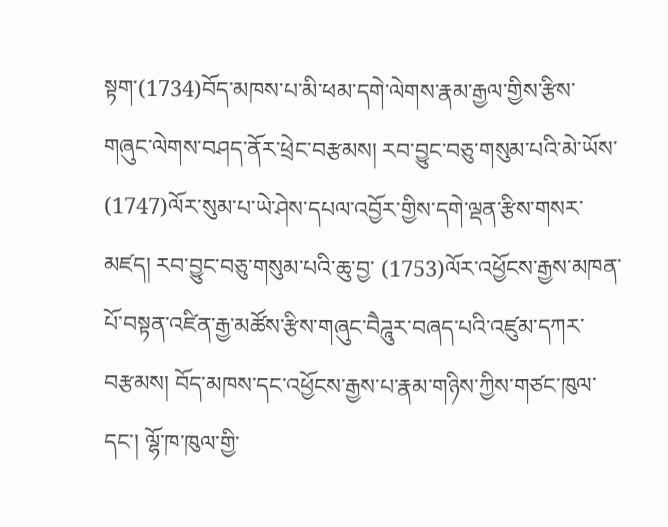སྟག་(1734)བོད་མཁས་པ་མི་ཕམ་དགེ་ལེགས་རྣམ་རྒྱལ་གྱིས་རྩིས་གཞུང་ལེགས་བཤད་ནོར་ཕྲེང་བརྩམས། རབ་བྱུང་བཅུ་གསུམ་པའི་མེ་ཡོས་ (1747)ལོར་སུམ་པ་ཡེ་ཤེས་དཔལ་འབྱོར་གྱིས་དགེ་ལྡན་རྩིས་གསར་མཛད། རབ་བྱུང་བཅུ་གསུམ་པའི་ཆུ་བྱ་ (1753)ལོར་འཕྱོངས་རྒྱས་མཁན་པོ་བསྟན་འཛིན་རྒྱ་མཚོས་རྩིས་གཞུང་བཻཌཱུར་བཞད་པའི་འཛུམ་དཀར་བརྩམས། བོད་མཁས་དང་འཕྱོངས་རྒྱས་པ་རྣམ་གཉིས་ཀྱིས་གཙང་ཁུལ་དང་། ལྷོ་ཁ་ཁུལ་གྱི་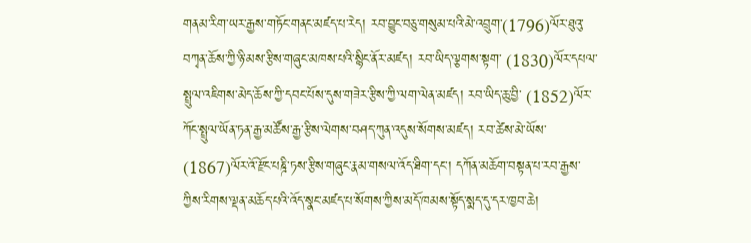གནམ་རིག་ཡར་རྒྱས་གཏོང་གནང་མཛད་པ་རེད། རབ་བྱུང་བཅུ་གསུམ་པའི་མེ་འབྲུག་(1796)ལོར་ཐུའུ་བཀྭན་ཆོས་ཀྱི་ཉི་མས་རྩིས་གཞུང་མཁས་པའི་སྙིང་ནོར་མཛད། རབ་ཡིད་ལྕགས་སྟག་ (1830)ལོར་དཔལ་སྤྲུལ་འཇིགས་མེད་ཆོས་ཀྱི་དབང་པོས་དུས་གཟེར་རྩིས་ཀྱི་ལག་ལེན་མཛད། རབ་ཡིད་ཆུ་བྱི་ (1852)ལོར་ཀོང་སྤྲུལ་ཡོན་ཏན་རྒྱ་མཚོས་རྒྱ་རྩིས་ལེགས་བཤད་ཀུན་འདུས་སོགས་མཛད། རབ་ཚེས་མེ་ཡོས་ (1867)ལོར་འོ་རྫོང་པཎྜི་ཏས་རྩིས་གཞུང་རྣམ་གསལ་འོད་ཐིག་དང་། དཀོན་མཆོག་བསྟན་པ་རབ་རྒྱས་ཀྱིས་རིགས་ལྡན་མཆོད་པའི་འོད་སྣང་མཛད་པ་སོགས་ཀྱིས་མདོ་ཁམས་སྟོད་སྨད་དུ་དར་ཁྱབ་ཆེ།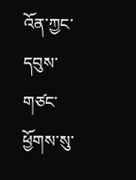འོན་ཀྱང་དབུས་གཙང་ཕྱོགས་སུ་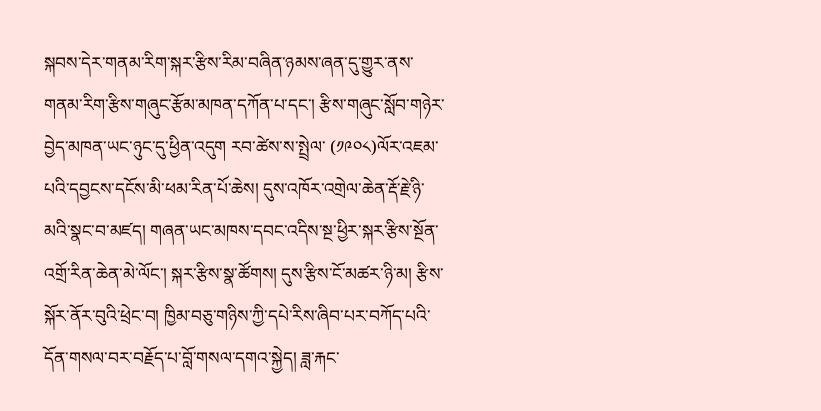སྐབས་དེར་གནམ་རིག་སྐར་རྩིས་རིམ་བཞིན་ཉམས་ཞན་དུ་གྱུར་ནས་གནམ་རིག་རྩིས་གཞུང་རྩོམ་མཁན་དཀོན་པ་དང་། རྩིས་གཞུང་སློབ་གཉེར་བྱེད་མཁན་ཡང་ཉུང་དུ་ཕྱིན་འདུག རབ་ཚེས་ས་སྤྲེལ་ (༡༩༠༨)ལོར་འཇམ་པའི་དབྱངས་དངོས་མི་ཕམ་རིན་པོ་ཆེས། དུས་འཁོར་འགྲེལ་ཆེན་རྡོ་རྗེ་ཉི་མའི་སྣང་བ་མཛད། གཞན་ཡང་མཁས་དབང་འདིས་སྔ་ཕྱིར་སྐར་རྩིས་སྔོན་འགྲོ་རིན་ཆེན་མེ་ལོང་། སྐར་རྩིས་སྣ་ཚོགས། དུས་རྩིས་ངོ་མཚར་ཉི་མ། རྩིས་སྐོར་ནོར་བུའི་ཕྲེང་བ། ཁྱིམ་བཅུ་གཉིས་ཀྱི་དཔེ་རིས་ཞིབ་པར་བཀོད་པའི་དོན་གསལ་བར་བརྗོད་པ་བློ་གསལ་དགའ་སྐྱེད། ཟླ་རྐང་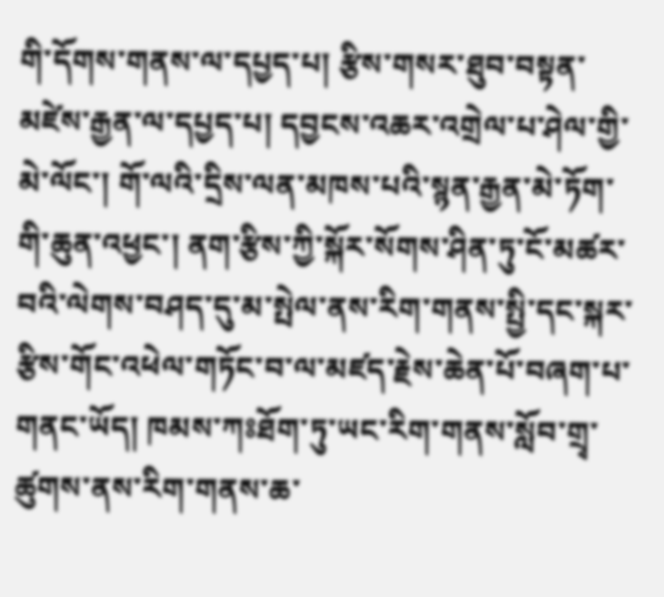གི་དོགས་གནས་ལ་དཔྱད་པ། རྩིས་གསར་ཐུབ་བསྟན་མཛེས་རྒྱན་ལ་དཔྱད་པ། དབྱངས་འཆར་འགྲེལ་པ་ཤེལ་གྱི་མེ་ལོང་། གོ་ལའི་དྲིས་ལན་མཁས་པའི་སྙན་རྒྱན་མེ་ཏོག་གི་ཆུན་འཕྱང་། ནག་རྩིས་ཀྱི་སྐོར་སོགས་ཤིན་ཏུ་ངོ་མཚར་བའི་ལེགས་བཤད་དུ་མ་སྤེལ་ནས་རིག་གནས་སྤྱི་དང་སྐར་རྩིས་གོང་འཕེལ་གཏོང་བ་ལ་མཛད་རྗེས་ཆེན་པོ་བཞག་པ་གནང་ཡོད། ཁམས་ཀཿཐོག་ཏུ་ཡང་རིག་གནས་སློབ་གྲྭ་ཚུགས་ནས་རིག་གནས་ཆ་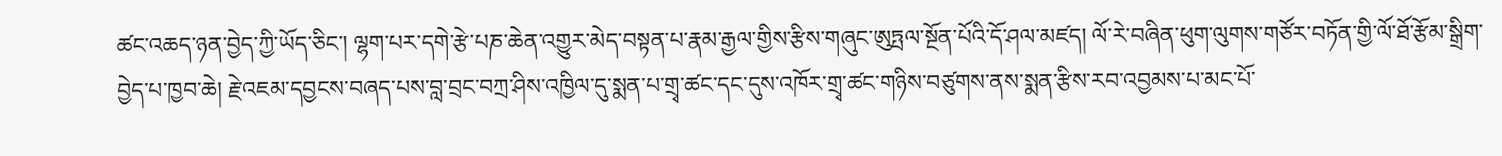ཚང་འཆད་ཉན་བྱེད་ཀྱི་ཡོད་ཅིང་། ལྷག་པར་དགེ་རྩེ་པཎ་ཆེན་འགྱུར་མེད་བསྟན་པ་རྣམ་རྒྱལ་གྱིས་རྩིས་གཞུང་ཨུཏྤལ་སྔོན་པོའི་དོ་ཤལ་མཛད། ལོ་རེ་བཞིན་ཕུག་ལུགས་གཙོར་བཏོན་གྱི་ལོ་ཐོ་རྩོམ་སྒྲིག་བྱེད་པ་ཁྱབ་ཆེ། རྗེ་འཇམ་དབྱངས་བཞད་པས་བླ་བྲང་བཀྲ་ཤིས་འཁྱིལ་དུ་སྨན་པ་གྲྭ་ཚང་དང་དུས་འཁོར་གྲྭ་ཚང་གཉིས་བཙུགས་ནས་སྨན་རྩིས་རབ་འབྱམས་པ་མང་པོ་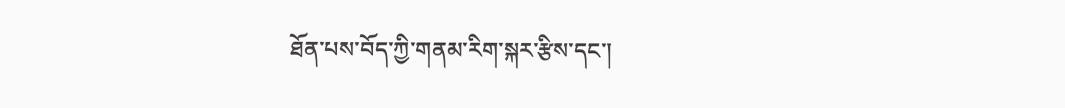ཐོན་པས་བོད་ཀྱི་གནམ་རིག་སྐར་རྩིས་དང་།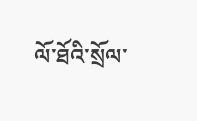ལོ་ཐོའི་སྲོལ་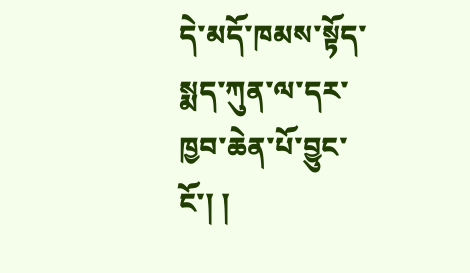དེ་མདོ་ཁམས་སྟོད་སྨད་ཀུན་ལ་དར་ཁྱབ་ཆེན་པོ་བྱུང་ངོ་། །